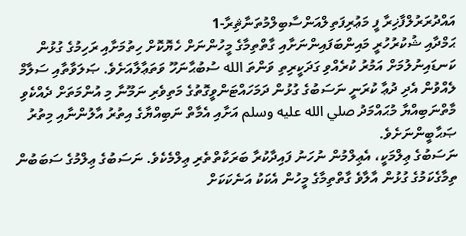އައްދުރަރުލްފާޚިރާ ފީ މަޢުރިފަތިލްއަންސާބިލްމުތަނާޘިރާ-1
ޙަމްދާއި ޝުކުރުހުރީ މައިންބަފައިންނަށާއި ގާތްތިމާގެ މީހުންނަށް ހެޔޮކޮށް ހިތުމަށާއި ރަހިމުގެ ގުޅުން ކަނޑައިނުލުމަށް އަމުރު ކުރެއްވި ގަދަކީރިތި ވަންތަ الله ސުބުޙާނަހޫ ވަތަޢާލާއަށެވެ. ޞަލަވާތާއި ސަލާމް ލެއްވުން އެދި ދުޢާ ކުރަނީ ނަސަބުގެ ގުޅުން ދަމަހައްޓަންވީގޮތުގެ މަތިވެރި ނަމޫނާ މި އުންމަތަށް ދެއްކެވި މާތްނަބިއްޔާ މުޙައްމަދު صلي الله عليه وسلم އަށާއި އެމާތް ނަބިއްޔާގެ އިތުރު އާލުންނާއި މިތުރު ޞަޙާބީންނަށެވެ.
ނަސަބުގެ ޢިލްމަކީ، އެޢިލްމުން ނުހަނު ފައިދާކުރާ ބަރަކާތްތެރި ޢިލްމެކެވެ. ނަސަބުގެ ޢިލްމުގެ ސަބަބުން ތިމާގެކަމުގެ ގުޅުން އާލާވެ ގާތްތިމާގެ މީހުން އެކަކު އަނެކަކަށް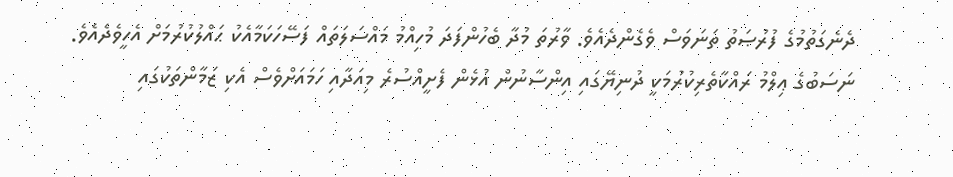ދެނެގަތުމުގެ ފުރުޞަތު ތަނަވަސް ވެގެންދެއެވެ. ވާރުތަ މުދާ ބެހުންފަދަ މުހިއްމު މައްސަލަތައް ފަސޭހަކަމާއެކު ޙައްލުކުރުމަށް އެހީވެދެއެވެ. ނަސަބުގެ ޢިލްމު ރައްކާތެރިކުރުމަކީ ދުނިޔޭގައި އިންސާނުން އުޅެން ފެށީއްސުރެ މިއަދާއި ހަމައަށްވެސް އެކި ޒަމާންތަކުގައި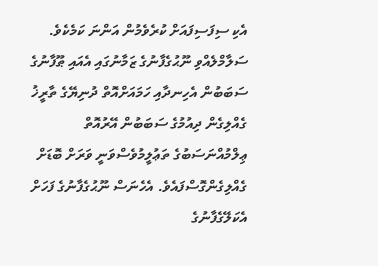އެކި ސިފަސިފައަށް ކުރެވެމުން އަންނަ ކަމެކެވެ. ސަލާމްލެއްވި ނޫޙުގެފާނުގެ ޒަމާނުގައި އެއައި ޠޫފާނުގެ ސަބަބުން އެހިނދާއި ހަމައަށްއޮތް ދުނިޔޭގެ ތާރީޚު ގެއްލިގެން ދިއުމުގެ ސަބަބުން އޭރުއޮތް ޢިލްމުއްނަސަބުގެ ތަޢުލީމުވެސްވަނީ ވަރަށް ބޮޑަށް ގެއްލިގެންގޮސްފައެވެ. އެހެނަސް ނޫޙުގެފާނުގެ ފަހަށް އެކަލޭގެފާނުގެ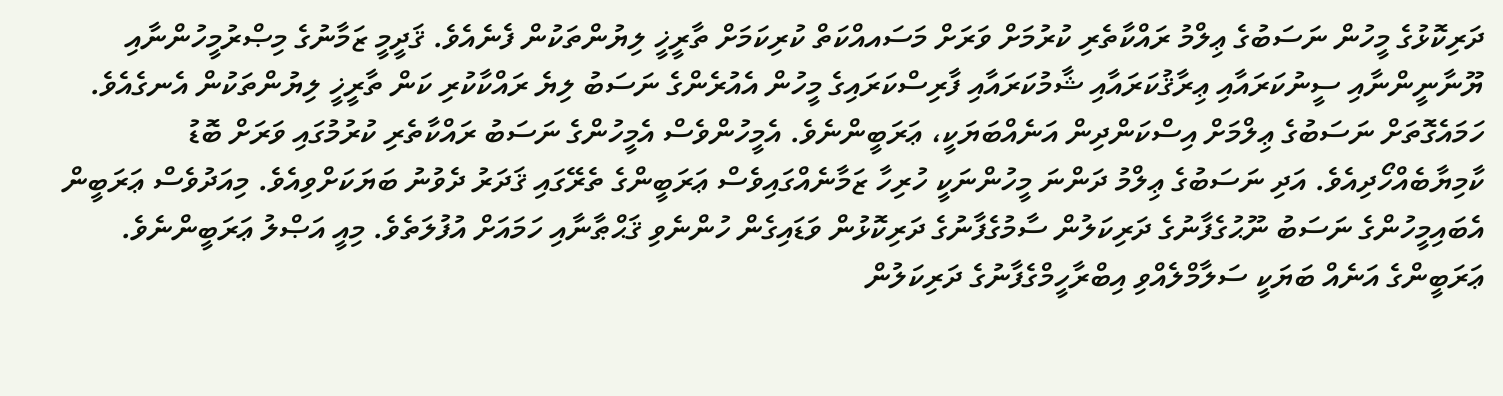ދަރިކޮޅުގެ މީހުން ނަސަބުގެ ޢިލްމު ރައްކާތެރި ކުރުމަށް ވަރަށް މަސައއްކަތް ކުރިކަމަށް ތާރީޚީ ލިޔުންތަކުން ފެނެއެވެ. ޤަދީމީ ޒަމާނުގެ މިޞްރުމީހުންނާއި ޔޫނާނީންނާއި ސީނުކަރައާއި ޢިރާޤުކަރައާއި ޝާމުކަރައާއި ފާރިސްކަރައިގެ މީހުން އެއުރެންގެ ނަސަބު ލިޔެ ރައްކާކުރި ކަން ތާރީޚީ ލިޔުންތަކުން އެނގެއެވެ.
ހަމައެގޮތަށް ނަސަބުގެ ޢިލްމަށް އިސްކަންދިން އަނެއްބަޔަކީ، ޢަރަބީންނެވެ. އެމީހުންވެސް އެމީހުންގެ ނަސަބު ރައްކާތެރި ކުރުމުގައި ވަރަށް ބޮޑު ކާމިޔާބެއްހޯދިއެވެ. އަދި ނަސަބުގެ ޢިލްމު ދަންނަ މީހުންނަކީ ހުރިހާ ޒަމާނެއްގައިވެސް ޢަރަބީންގެ ތެރޭގައި ޤަދަރު ދެވުނު ބަޔަކަށްވިއެވެ. މިއަދުވެސް ޢަރަބީން އެބައިމީހުންގެ ނަސަބު ނޫޙުގެފާނުގެ ދަރިކަލުން ސާމުގެފާނުގެ ދަރިކޮޅުން ވަޑައިގެން ހުންނެވި ޤަޙްޠާނާއި ހަމައަށް އުފުލަތެވެ. މިއީ އަޞްލު ޢަރަބީންނެވެ. ޢަރަބީންގެ އަނެއް ބަޔަކީ ސަލާމްލެއްވި އިބްރާހީމްގެފާނުގެ ދަރިކަލުން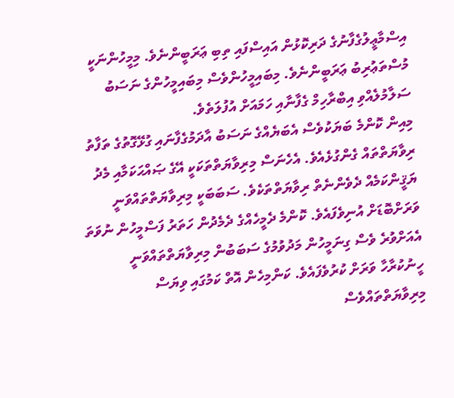އިސްމާޢީލުގެފާނުގެ ދަރިކޮޅުން އައިސްފައި ތިބި ޢަރަބީންނެވެ. މިމީހުންނަކީ މުސްތަޢުރިބު ޢަރަބީންނެވެ. މިބައިމީހުންވެސް މިބައިމީހުންގެ ނަސަބު ސަލާމުލެއްވި އިބްރާހިމް ގެފާނާއި ހަމައަށް އުފުލަތެވެ.
މިއިން ކޮންމެ ބަޔަކުވެސް އެބަޔެއްގެ ނަސަބު އާދަމުގެފާނައި ގުޅޭގޮތުގެ ތަފާތު ރިވާޔަތްތައް ގެންގުޅެއެވެ. އެހެނަސް މިރިވާޔަތްތަކަކީ އޭގެ ޞައްޙަކަމާއި މެދު ޔަޤީންކަމެއް ދެވެންނެތް ރިވާޔަތްތަކެވެ. ސަބަބަކީ މިރިވާޔަތްތައްވަނީ ވަރަށްބޮޑަށް އުނިވެފައެވެ. ކޮންމެ ދެމީހެއްގެ ދެމެދުން ހަތަރު ފަސްމީހުން ނުވަތަ އެއަށްވުރެ ވެސް ގިނަމީހުން މަދުވުމުގެ ސަބަބުން މިރިވާޔަތްތައްވަނީ ހީނުކުރާހާ ވަރަށް ކުރުވެފައެވެ. ކަންމިހެން އޮތް ކަމުގައި ވިޔަސް މިރިވާޔަތްތައްވެސް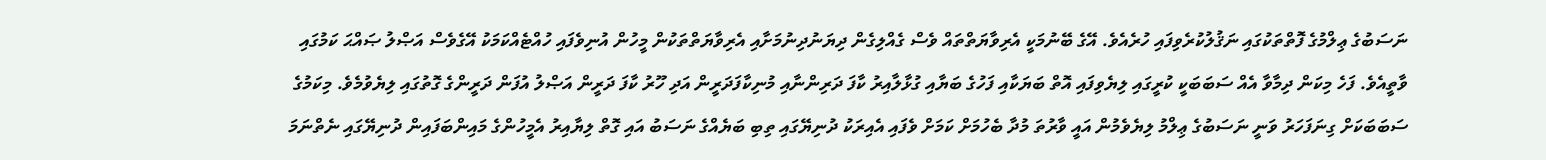ނަސަބުގެ ޢިލްމުގެ ފޮތްތަކުގައި ނަޤުލުކުރެވިފައި ހުރެއެވެ. އޭގެ ބޭނުމަކީ އެރިވާޔަތްތައް ވެސް ގެއްލިގެން ދިޔަނުދިނުމަށާއި އެރިވާޔަތްތަކުން މީހުން އުނިވެފައި ހުއްޓެއްކަމަކު އޭގެވެސް އަޞްލު ޞައްޙަ ކަމުގައި ވާތީއެވެ. ފަހެ މިކަން ދިމާވާ އެއް ސަބަބަކީ ކުރީގައި ލިޔެވިފައި އޮތް ބަޔަކާއި ފަހުގެ ބަޔާއި ގުޅާލާއިރު ކާފަ ދަރިންނާއި މުނިކާފަދަރީން އަދި ހޫރު ކާފަ ދަރީން އަޞްލު އުފަން ދަރީންގެ ގޮތުގައި ލިޔެވުމެވެ. މިކަމުގެ ސަބަބަކަށް ގިނަފަހަރު ވަނީ ނަސަބުގެ ޢިލްމު ލިޔެވެމުން އައީ ވާރުތަ މުދާ ބެހުމަށް ކަމަށް ވެފައި އެއިރަކު ދުނިޔޭގައި ތިބި ބަޔެއްގެ ނަސަބު އައި ގޮތް ލިޔާއިރު އެމީހުންގެ މައިންބަފައިން ދުނިޔޭގައި ނެތްނަމަ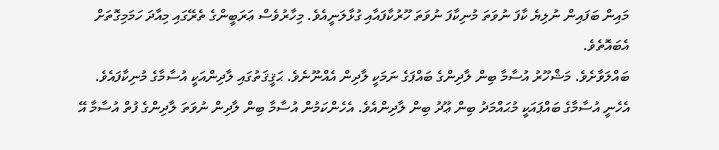މައިން ބަފައިން ނުލިޔެ ކާފަ ނުވަތަ މުނިކާފަ ނުވަތަ ހޫރުކާފައާއި ގުޅާލަނީއެވެ. މިހާރުވެސް ޢަރަބީންގެ ތެރޭގައި މިއާދަ ހަމަމިގޮތަށް އެބައޮތެވެ.
ބައްލަވާށެވެ. މަޝްހޫރު އުސާމާ ބިން ލާދިންގެ ބައްޕަގެ ނަމަކީ ލާދިން އެއްނޫނެވެ. ޙަޤީޤަތުގައި ލާދިންއަކީ އުސާމާގެ މުނިކާފައެވެ. އެހެނީ އުސާމާގެ ބައްޕައަކީ މުޙައްމަދު ބިން ޢޫދު ބިން ލާދިންއެވެ. އެހެންކަމުން އުސާމާ ބިން ލާދިން ނުވަތަ ލާދިންގެ ފުތް އުސާމާ އޭ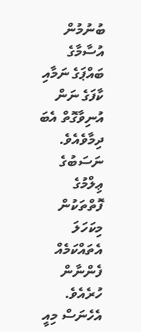ބުނުމުން އުސާމާގެ ބައްޕަގެ ނަމާއި ކާފަގެ ނަން އުނިވާގޮތް އެބަ ދިމާވެއެވެ. ނަސަބުގެ ޢިލްމުގެ ފޮތްތަކުން މިކަހަލަ އެތައްކަމެއް ފެންނާން ހުރެއެވެ. އެހެނަސް މިއީ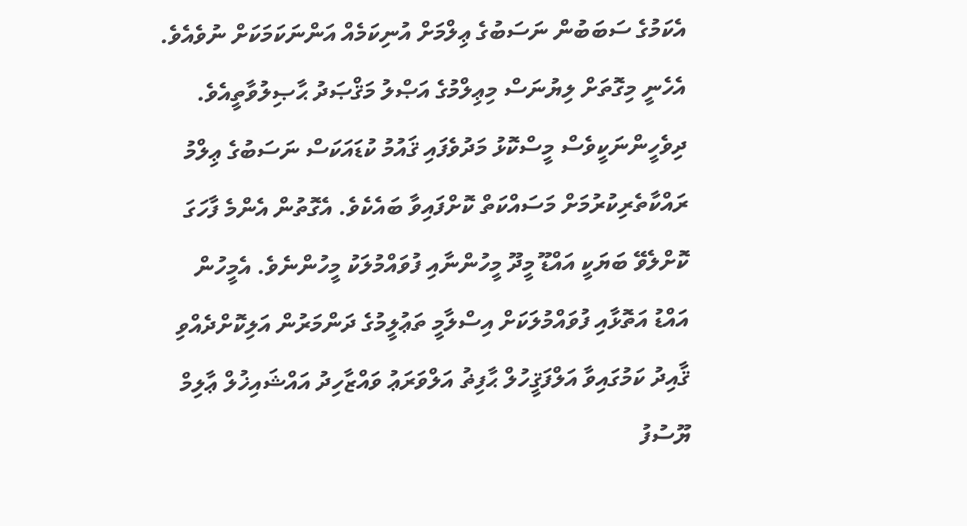އެކަމުގެ ސަބަބުން ނަސަބުގެ ޢިލްމަށް އުނިކަމެއް އަންނަކަމަކަށް ނުވެއެވެ. އެހެނީ މިގޮތަށް ލިޔުނަސް މިޢިލްމުގެ އަޞްލު މަޤްޞަދު ޙާޞިލުވާތީއެވެ.
ދިވެހީންނަކީވެސް މީސްކޮޅު މަދުވެފައި ޤައުމު ކުޑައަކަސް ނަސަބުގެ ޢިލްމު ރައްކާތެރިކުރުމަށް މަސައްކަތް ކޮށްފައިވާ ބައެކެވެ. އެގޮތުން އެންމެ ފާހަގަ ކޮށްލެވޭ ބަޔަކީ އައްޑޫ މީދޫ މީހުންނާއި ފުވައްމުލަކު މީހުންނެވެ. އެމީހުން އައްޑު އަތޮޅާއި ފުވައްމުލަކަށް އިސްލާމީ ތަޢުލީމުގެ ދަންމަރުން އަލިކޮށްދެއްވި ޤާއިދު ކަމުގައިވާ އަލްފަޤީހުލް ޙާފިޡު އަލްވަރަޢު ވައްޒާހިދު އައްޝައިޚުލް ޢާލިމް ޔޫސުފު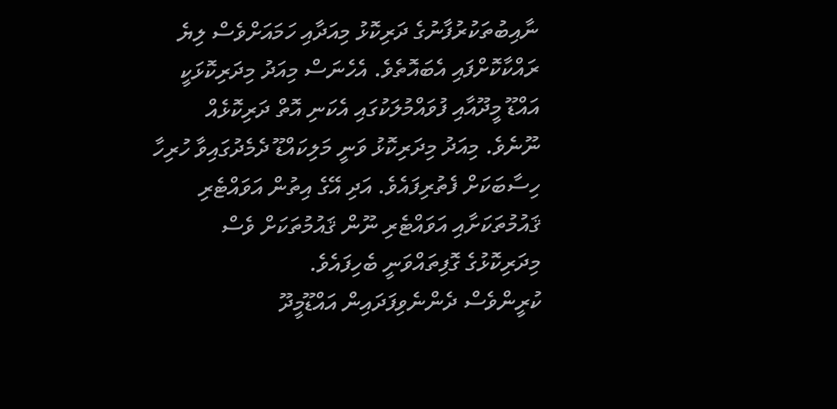ނާއިބުތަކުރުފާނުގެ ދަރިކޮޅު މިއަދާއި ހަމައަށްވެސް ލިޔެ ރައްކާކޮށްފައި އެބައޮތެވެ. އެހެނަސް މިއަދު މިދަރިކޮޅަކީ އައްޑޫ މީދޫއާއި ފުވައްމުލަކުގައި އެކަނި އޮތް ދަރިކޮޅެއް ނޫނެވެ. މިއަދު މިދަރިކޮޅު ވަނީ މަލިކައްޑޫ ދެމެދުގައިވާ ހުރިހާ ހިސާބަކަށް ފެތުރިފައެވެ. އަދި އޭގެ އިތުން އަވައްޓެރި ޤައުމުތަކަށާއި އަވައްޓެރި ނޫން ޤައުމުތަކަށް ވެސް މިދަރިކޮޅުގެ ގޮފިތައްވަނީ ބެހިފައެވެ.
ކުރީންވެސް ދެންނެވިފަދައިން އައްޑޫމީދޫ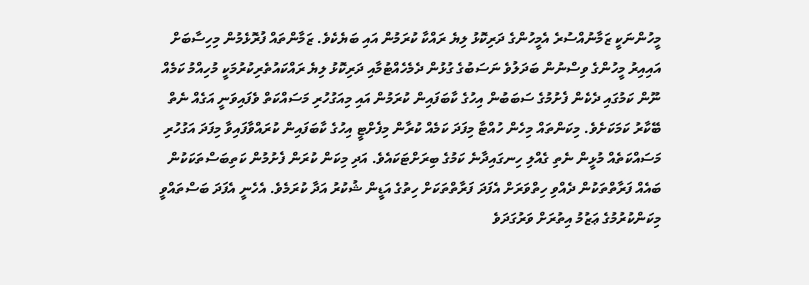މީހުންނަކީ ޒަމާނުއްސުރެ އެމީހުންގެ ދަރިކޮޅު ލިޔެ ރައްކާ ކުރަމުން އައި ބަޔެކެވެ. ޒަމާންތައް ފުރޮޅެމުން މިހިސާބަށް އައިއިރު މީހުންގެ ވިސްނުން ބަދަލުވެ ނަސަބުގެ ގުޅުން ދެމެހެއްޓުމާއި ދަރިކޮޅު ލިޔެ ރައްކައުތެރިކުރުމަކީ މުހިއްމު ކަމެއް ނޫން ކަމުގައި ދެކެން ފެށުމުގެ ސަބަބުން އިހުގެ ކާބަފައިން ކުރަމުން އައި މިއަގުހުރި މަސައްކަތް ވެފައިވަނީ އަގެއް ނެތް ބޭކާރު ކަމަކަށެވެ. މިކަންތައް މިހެން ހުއްޓާ މިފަދަ ކަމެއް ކުރާން މިފެށްޓީ އިހުގެ ކާބަފައިން ކުރައްވާފައިވާ މިފަދަ އަގުހުރި މަސައްކަތެއް މުޅީން ނެތި ގެއްލި ހިނގައިދާނެ ކަމުގެ ބިރަށްޓަކައެވެ. އަދި މިކަން ކުރަން ފެށުމުން ކަތިބަސްތަކަކުން ބައެއް ފަރާތްތަކުން ދެއްވި ހިތްވަރަށް އެފަދަ ފަރާތްތަކަށް ހިތުގެ އަޑީން ޝުކުރު އަދާ ކުރަމެވެ. އެހެނީ އެފަދަ ބަސްތައްވީ މިކަންކުރުމުގެ ޢަޒުމު އިތުރަށް ވަރުގަދަވެ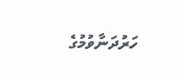ހަރުދަނާވުމުގެ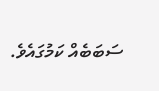ސަބަބެއް ކަމުގައެވެ.